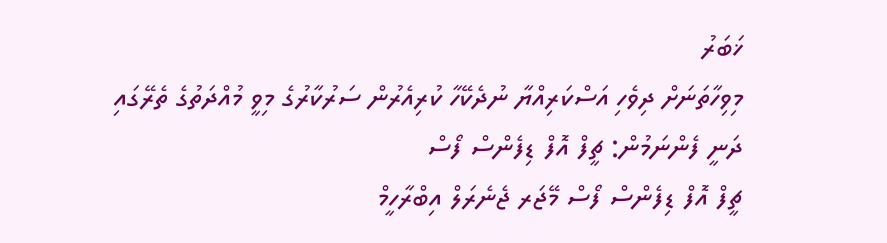ޚަބަރު
މިވިހާތަނަށް ދިވެހި އަސްކަރިއްޔާ ނުދެކޭހާ ކުރިއެރުން ސަރުކާރުގެ މިވީ މުއްދަތުގެ ތެރޭގައި ދަނީ ފެންނަމުން: ޗީފް އޮފް ޑިފެންސް ފޯސް
ޗީފް އޮފް ޑިފެންސް ފޯސް މޭޖަރ ޖެނެރަލް އިބްރާހީމް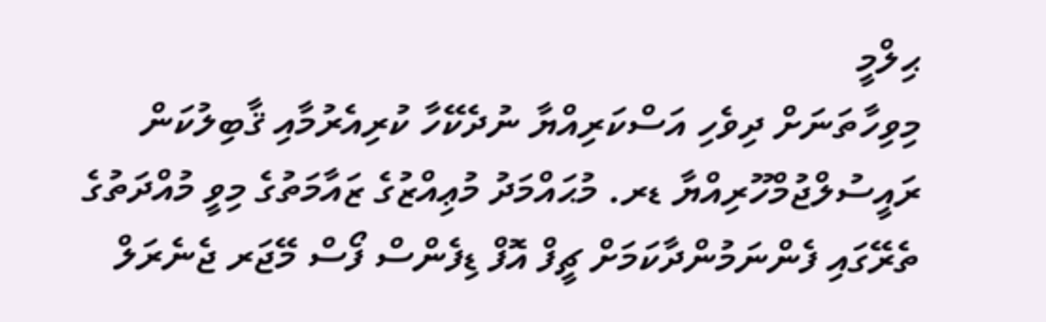ޙިލްމީ
މިވިހާތަނަށް ދިވެހި އަސްކަރިއްޔާ ނުދެކޭހާ ކުރިއެރުމާއި ޤާބިލުކަން ރައީސުލްޖުމްހޫރިއްޔާ ޑރ. މުޙައްމަދު މުޢިއްޒުގެ ޒައާމަތުގެ މިވީ މުއްދަތުގެ ތެރޭގައި ފެންނަމުންދާކަމަށް ޗީފް އޮފް ޑިފެންސް ފޯސް މޭޖަރ ޖެނެރަލް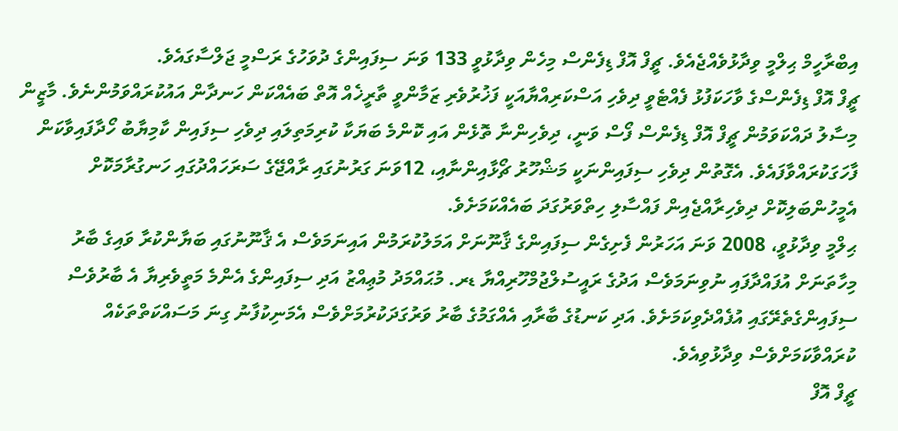އިބްރާހީމް ޙިލްމީ ވިދާޅުވެއްޖެއެވެ. ޗީފް އޮފް ޑިފެންސް މިހެން ވިދާޅުވީ 133 ވަނަ ސިފައިންގެ ދުވަހުގެ ރަސްމީ ޖަލްސާގައެވެ.
ޗީފް އޮފް ޑިފެންސްގެ ވާހަކަފުޅު ފެއްޓެވީ ދިވެހި އަސްކަރިއްޔާއަކީ ފަޚުރުވެރި ޒަމާންވީ ތާރީޚެއް އޮތް ބައެއްކަން ހަނދާން އައުކުރައްވަމުންނެވެ. މާޒީން މިސާލު ދައްކަވަމުން ޗީފް އޮފް ޑިފެންސް ފޯސް ވަނީ، ދިވެހިންނާ ތޮޅެން އައި ކޮންމެ ބަޔަކާ ކުރިމަތިލައި ދިވެހި ސިފައިން ކާމިޔާބު ހޯދާފައިވާކަން ފާހަގަކުރައްވާފައެވެ. އެގޮތުން ދިވެހި ސިފައިންނަކީ މަޝްހޫރު ޗޯޅާއިންނާއި، 12ވަނަ ގަރުނުގައި ރާއްޖޭގެ ސަރަހައްދުގައި ހަނގުރާމަކޮށް އެމީހުންބަލިކޮށް ދިވެހިރާއްޖެއިން ފައްސާލި ހިތްވަރުގަދަ ބައެއްކަމަށެވެ.
ޙިލްމީ ވިދާޅުވީ، 2008 ވަނަ އަހަރުން ފެށިގެން ސިފައިންގެ ޤާނޫނަށް އަމަލުކުރަމުން އައިނަމަވެސް އެ ޤާނޫނުގައި ބަޔާންކުރާ ވައިގެ ބާރު މިހާތަނަށް އުފައްދާފައި ނުވިނަމަވެސް އަދުގެ ރައީސުލްޖުމްހޫރިއްޔާ ޑރ. މުޙައްމަދު މުޢިއްޒު އަދި ސިފައިންގެ އެންމެ މަތީވެރިޔާ އެ ބާރުވެސް ސިފައިންގެތެރޭގައި އުފެއްދެވިކަމަށެވެ. އަދި ކަނޑުގެ ބާރާއި އެއްގަމުގެ ބާރު ވަރުގަދަކުރުމަށްވެސް އެމަނިކުފާނު ގިނަ މަސައްކަތްތަކެއް ކުރައްވާކަމަށްވެސް ވިދާޅުވިއެވެ.
ޗީފް އޮފް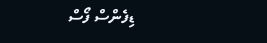ޑިފެންސް ފޯސް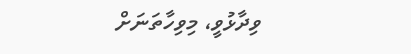ވިދާޅުވީ، މިވިހާތަނަށް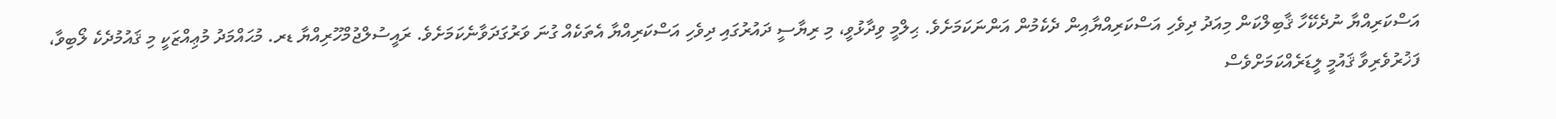އަސްކަރިއްޔާ ނުދެކޭހާ ޤާބިލްކަން މިއަދު ދިވެހި އަސްކަރިއްޔާއިން ދެކެމުން އަންނަކަމަށެވެ. ޙިލްމީ ވިދާޅުވީ، މި ރިޔާސީ ދައުރުގައި ދިވެހި އަސްކަރިއްޔާ އެތަކެއް ގުނަ ވަރުގަދަވާނެކަމަށެވެ. ރައީސުލްޖުމްހޫރިއްޔާ ޑރ. މުޙައްމަދު މުޢިއްޒަކީ މި ޤައުމުދެކެ ލޯބިވާ، ފަޚުރުވެރިވާ ޤައުމީ ލީޑަރެއްކަމަށްވެސް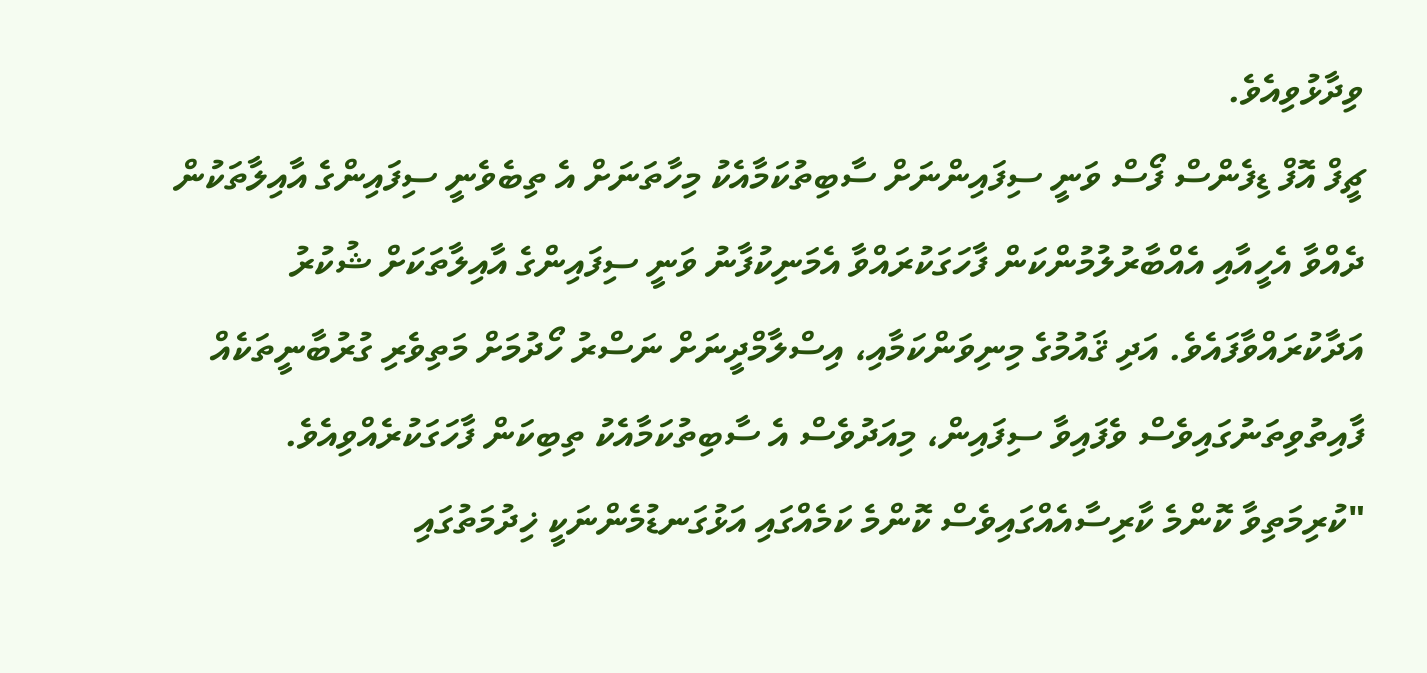ވިދާޅުވިއެވެ.
ޗީފް އޮފް ޑިފެންސް ފޯސް ވަނީ ސިފައިންނަށް ސާބިތުކަމާއެކު މިހާތަނަށް އެ ތިބެވެނީ ސިފައިންގެ އާއިލާތަކުން ދެއްވާ އެހީއާއި އެއްބާރުލުމުންކަން ފާހަގަކުރައްވާ އެމަނިކުފާނު ވަނީ ސިފައިންގެ އާއިލާތަކަށް ޝުކުރު އަދާކުރައްވާފައެވެ. އަދި ޤައުމުގެ މިނިވަންކަމާއި، އިސްލާމްދީނަށް ނަސްރު ހޯދުމަށް މަތިވެރި ގުރުބާނީތަކެއް ފާއިތުވިތަނުގައިވެސް ވެފައިވާ ސިފައިން، މިއަދުވެސް އެ ސާބިތުކަމާއެކު ތިބިކަން ފާހަގަކުރެއްވިއެވެ.
"ކުރިމަތިވާ ކޮންމެ ކާރިސާއެއްގައިވެސް ކޮންމެ ކަމެއްގައި އަޅުގަނޑުމެންނަކީ ޚިދުމަތުގައި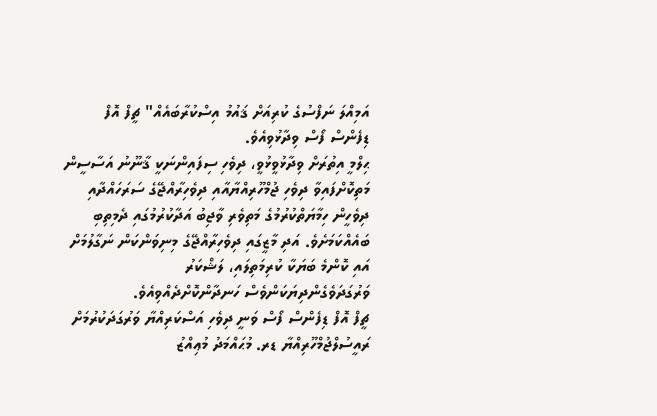އަމިއްލަ ނަފްސުގެ ކުރިއަށް ޤައުމު އިސްކުރާބައެއް" ޗީފް އޮފް ޑިފެންސް ފޯސް ވިދާޅުވިއެވެ.
ޙިލްމީ އިތުރަށް ވިދާޅުވީޅުވީ، ދިވެހި ސިފައިންނަކީ ޤާނޫނު އަސާސީން މަތިކޮށްފައިވާ ދިވެހި ޖުމްހޫރިއްޔާއާއި ދިވެހިރާއްޖޭގެ ސަރަހައްދާއި ދިވެހީން ހިމާޔަތްކުރުމުގެ މަތިވެރި ވާޖިބު އަދާކުރުމުގައި ދެމިތިބި ބައެއްކަމަށެވެ. އަދި މާޒީގައި ދިވެހިރާއްޖޭގެ މިނިވަންކަން ނަގާލުމަށް އައި ކޮންމެ ބަޔަކާ ކުރިމަތިލައި، ލަޝްކަރު ވަރުގަދަވެގެންދިޔަކަންވެސް ހަނދާންކޮށްދެއްވިއެވެ.
ޗީފް އޮފް ޑިފެންސް ފޯސް ވަނީ ދިވެހި އަސްކަރިއްޔާ ވަރުގަދަކުރުމަށް ރައީސުލްޖުމްހޫރިއްޔާ ޑރ. މުޙައްމަދު މުޢިއްޒު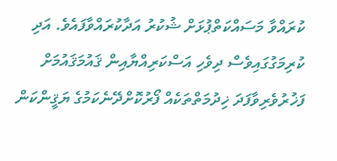ކުރައްވާ މަސައްކަތްޕުޅަށް ޝުކުރު އަދާކުރައްވާފައެވެ. އަދި ކުރިމަގުގައިވެސް ދިވެހި އަސްކަރިއްޔާއިން ޤައުމަޤައުމަށް ފަޚުރުވެރިވާފަދަ ޚިދުމަތްތަކެއް ފޯރުކޮށްދޭނެކަމުގެ ޔަޤީންކަން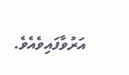އަރުވާފައިވެއެވެ.